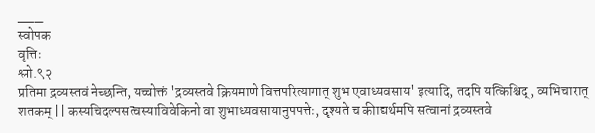___
स्वोपक
वृत्तिः
श्लो.९२
प्रतिमा द्रव्यस्तवं नेच्छन्ति, यच्चोक्तं 'द्रव्यस्तवे क्रियमाणे वित्तपरित्यागात् शुभ एवाध्यवसाय' इत्यादि, तदपि यत्किश्चिद्, व्यभिचारात् शतकम् || कस्यचिदल्पसत्वस्याविवेकिनो वा शुभाध्यवसायानुपपत्तेः, दृश्यते च कीाद्यर्थमपि सत्वानां द्रव्यस्तवे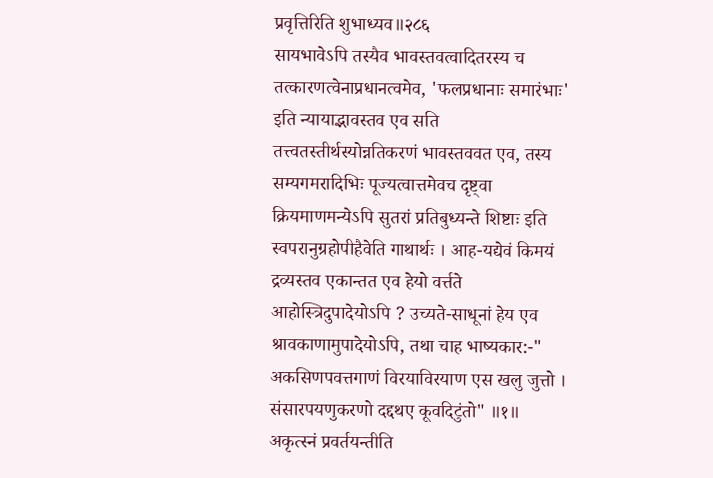प्रवृत्तिरिति शुभाध्यव॥२८६
सायभावेऽपि तस्यैव भावस्तवत्वादितरस्य च तत्कारणत्वेनाप्रधानत्वमेव, 'फलप्रधानाः समारंभाः' इति न्यायाद्भावस्तव एव सति तत्त्वतस्तीर्थस्योन्नतिकरणं भावस्तववत एव, तस्य सम्यगमरादिभिः पूज्यत्वात्तमेवच दृष्ट्वा क्रियमाणमन्येऽपि सुतरां प्रतिबुध्यन्ते शिष्टाः इति स्वपरानुग्रहोपीहैवेति गाथार्थः । आह-यद्येवं किमयं द्रव्यस्तव एकान्तत एव हेयो वर्त्तते आहोस्त्रिदुपादेयोऽपि ? उच्यते-साधूनां हेय एव श्रावकाणामुपादेयोऽपि, तथा चाह भाष्यकार:-" अकसिणपवत्तगाणं विरयाविरयाण एस खलु जुत्तो । संसारपयणुकरणो दद्दथए कूवदिटुंतो" ॥१॥ अकृत्स्नं प्रवर्तयन्तीति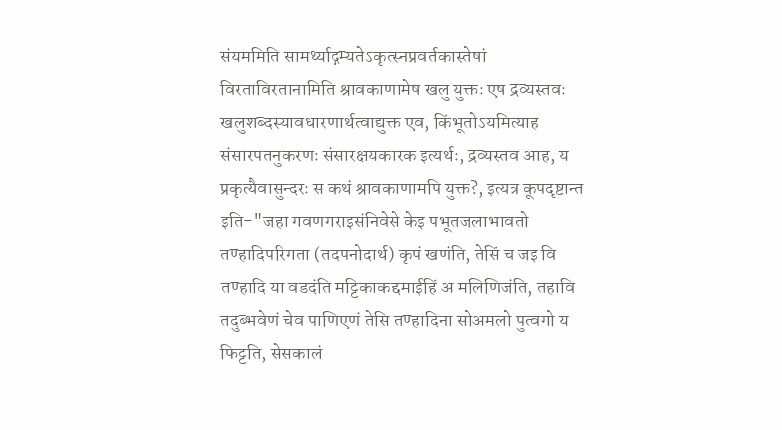संयममिति सामर्थ्याद्गम्यतेऽकृत्स्नप्रवर्तकास्तेषां विरताविरतानामिति श्रावकाणामेष खलु युक्तः एष द्रव्यस्तवः खलुशब्दस्यावधारणार्थत्वाद्युक्त एव, किंभूतोऽयमित्याह संसारपतनुकरणः संसारक्षयकारक इत्यर्थः, द्रव्यस्तव आह, य प्रकृत्यैवासुन्दरः स कथं श्रावकाणामपि युक्त?, इत्यत्र कूपदृष्टान्त इति-"जहा गवणगराइसंनिवेसे केइ पभूतजलाभावतो तण्हादिपरिगता (तदपनोदार्थ) कृपं खणंति, तेसिं च जइ वि तण्हादि या वडदंति मट्टिकाकद्दमाईहिं अ मलिणिजंति, तहावि तदुब्भवेणं चेव पाणिएणं तेसि तण्हादिना सोअमलो पुत्वगो य फिट्टति, सेसकालं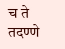च ते तदण्णे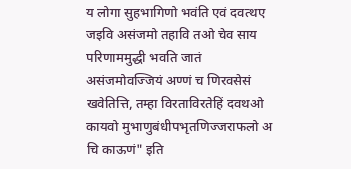य लोगा सुहभागिणो भवंति एवं दवत्थए जइवि असंजमो तहावि तओ चेव साय परिणाममुद्धी भवति जातं असंजमोवज्जियं अण्णं च णिरवसेसं खवेतित्ति, तम्हा विरताविरतेहिं दवथओ कायवो मुभाणुबंधीपभृतणिज्जराफलो अ चि काऊणं" इति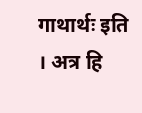गाथार्थः इति । अत्र हि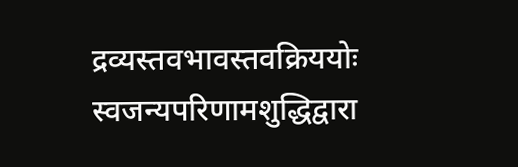द्रव्यस्तवभावस्तवक्रिययोः स्वजन्यपरिणामशुद्धिद्वारा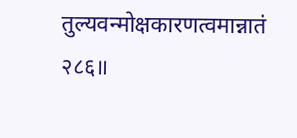तुल्यवन्मोक्षकारणत्वमान्नातं
२८६॥